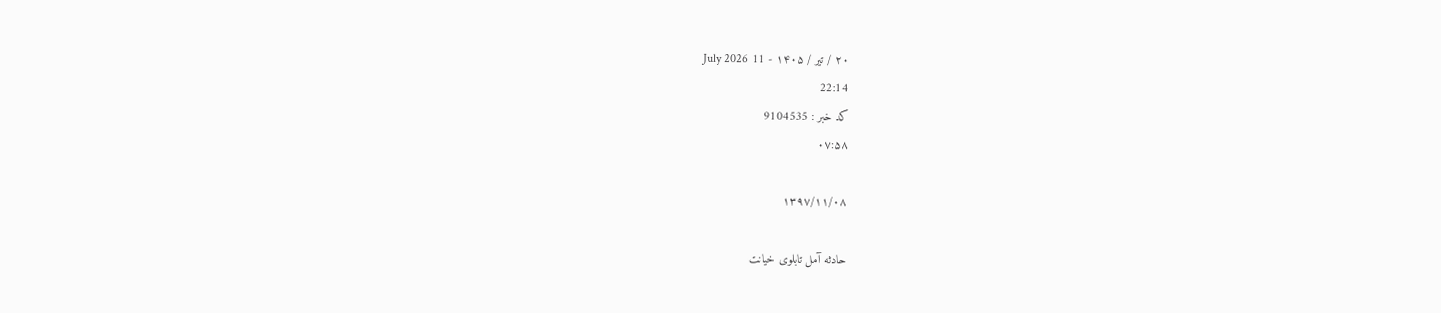۲۰ / تير / ۱۴۰۵ - 11 July 2026
22:14
کد خبر : 9104535
۰۷:۵۸

۱۳۹۷/۱۱/۰۸

حادثه آمل تابلوی خیانت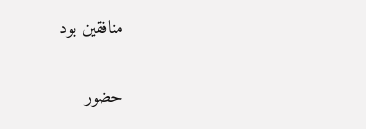منافقین بود

حضور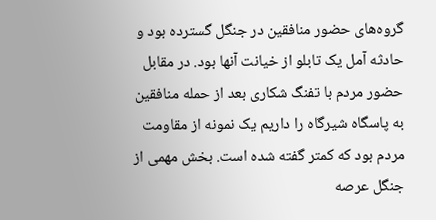گروه‌های حضور منافقین در جنگل گسترده بود و حادثه آمل یک تابلو از خیانت آنها بود. در مقابل حضور مردم با تفنگ شکاری بعد از حمله منافقین به پاسگاه شیرگاه را داریم یک نمونه از مقاومت مردم بود که کمتر گفته شده است. بخش مهمی از جنگل عرصه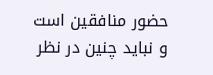حضور منافقین است و نباید چنین در نظر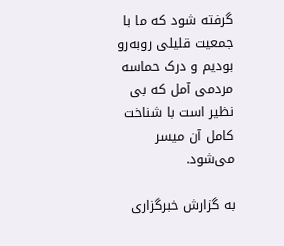گرفته شود که ما با جمعیت قلیلی روبه‌رو بودیم و درک حماسه مردمی آمل که بی نظیر است با شناخت کامل آن میسر می‌شود.

به گزارش خبرگزاری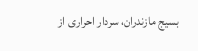بسیج مازندران، سردار احراری از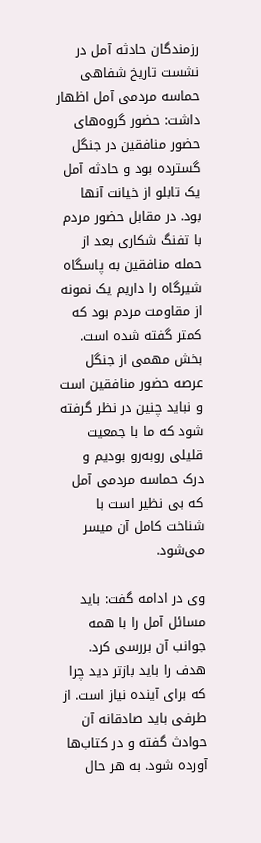رزمندگان حادثه آمل در نشست تاریخ شفاهی حماسه مردمی آمل اظهار داشت: حضور گروه‌های حضور منافقین در جنگل گسترده بود و حادثه آمل یک تابلو از خیانت آنها بود. در مقابل حضور مردم با تفنگ شکاری بعد از حمله منافقین به پاسگاه شیرگاه را داریم یک نمونه از مقاومت مردم بود که کمتر گفته شده است. بخش مهمی از جنگل عرصه حضور منافقین است و نباید چنین در نظر گرفته شود که ما با جمعیت قلیلی روبه‌رو بودیم و درک حماسه مردمی آمل که بی نظیر است با شناخت کامل آن میسر می‌شود.

وی در ادامه گفت: باید مسائل آمل را با همه جوانب آن بررسی کرد. هدف را باید بازتر دید چرا که برای آینده نیاز است. از طرفی باید صادقانه آن حوادث گفته و در کتاب‌ها آورده شود. به هر حال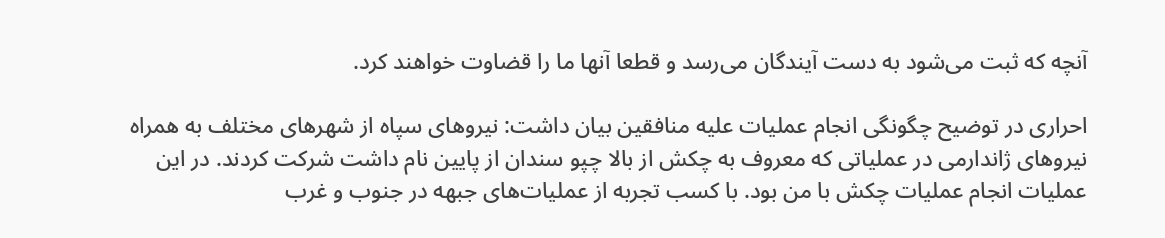آنچه که ثبت می‌شود به دست آیندگان می‌رسد و قطعا آنها ما را قضاوت خواهند کرد.

احراری در توضیح چگونگی انجام عملیات علیه منافقین بیان داشت: نیروهای سپاه از شهرهای مختلف به همراه نیروهای ژاندارمی در عملیاتی که معروف به چکش از بالا چپو سندان از پایین نام داشت شرکت کردند. در این عملیات‌ انجام عملیات چکش با من بود. با کسب تجربه از عملیات‌های جبهه در جنوب و غرب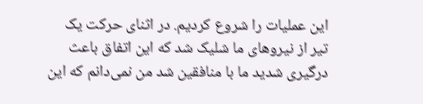این عملیات را شروع کردیم. در اثنای حرکت یک تیر از نیروهای ما شلیک شد که این اتفاق باعث درگیری شدید ما با منافقین شد من نمی‌دانم که این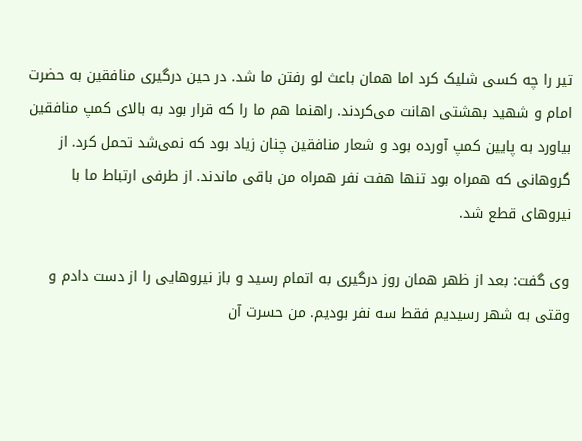تیر را چه کسی شلیک کرد اما همان باعث لو رفتن ما شد. در حین درگیری منافقین به حضرت امام و شهید بهشتی اهانت می‌کردند. راهنما هم ما را که قرار بود به بالای کمپ منافقین بیاورد به پایین کمپ آورده بود و شعار منافقین چنان زیاد بود که نمی‌شد تحمل کرد. از گروهانی که همراه بود تنها هفت نفر همراه من باقی ماندند. از طرفی ارتباط ما با نیروهای قطع شد.

وی گفت: بعد از ظهر همان روز درگیری به اتمام رسید و باز نیروهایی را از دست دادم و وقتی به شهر رسیدیم فقط سه نفر بودیم. من حسرت آن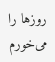روزها را می‌خورم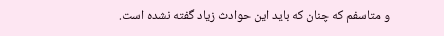و متاسفم که چنان که باید این حوادث زیاد گفته نشده است.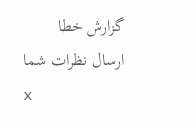گزارش خطا
ارسال نظرات شما
x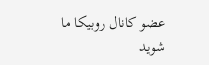عضو کانال روبیکا ما شوید